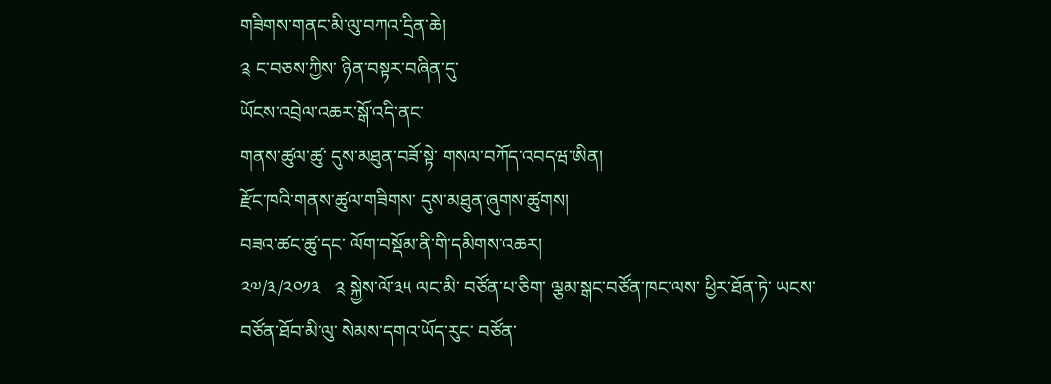གཟིགས་གནང་མི་ལུ་བཀའ་དྲིན་ཆེ།
༉ ང་བཅས་ཀྱིས་ ཉིན་བསྟར་བཞིན་དུ་
ཡོངས་འབྲེལ་འཆར་སྒོ་འདི་ནང་
གནས་ཚུལ་ཚུ་ དུས་མཐུན་བཟོ་སྟེ་ གསལ་བཀོད་འབདཝ་ཨིན།
རྫོང་ཁའི་གནས་ཚུལ་གཟིགས་ དུས་མཐུན་ཞུགས་ཚུགས།
བཟའ་ཚང་ཚུ་དང་ ལོག་བསྡོམ་ནི་གི་དམིགས་འཆར།
༢༧/༣/༢༠༡༣   ༉ སྐྱེས་ལོ་༣༥ ལང་མི་ བཙོན་པ་ཅིག་ ལྕམ་སྒང་བཙོན་ཁང་ལས་ ཕྱིར་ཐོན་ཏེ་ ཡངས་བཙོན་ཐོབ་མི་ལུ་ སེམས་དགའ་ཡོད་རུང་ བཙོན་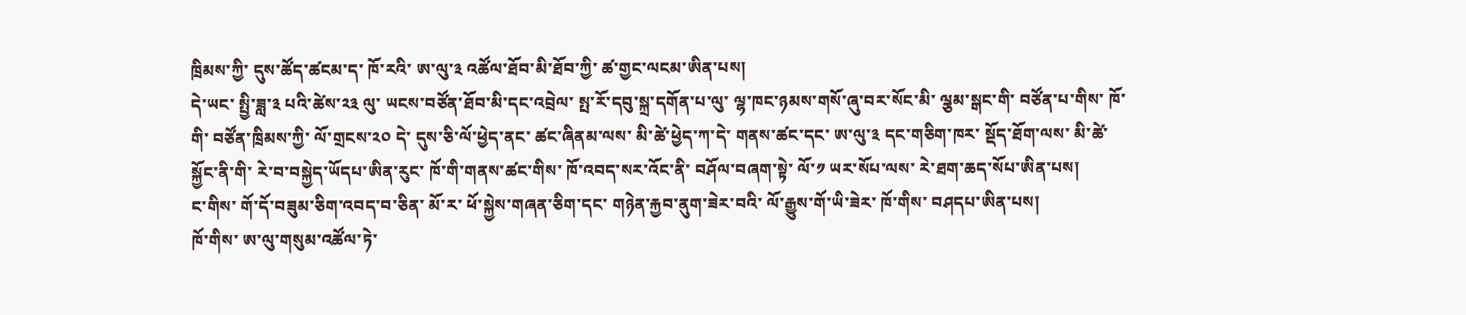ཁྲིམས་ཀྱི་ དུས་ཚོད་ཚངམ་ད་ ཁོ་རའི་ ཨ་ལུ་༣ འཚོལ་ཐོབ་མི་ཐོབ་ཀྱི་ ཚ་གྱང་ལངམ་ཨིན་པས།
དེ་ཡང་ སྤྱི་ཟླ་༣ པའི་ཚེས་༢༣ ལུ་ ཡངས་བཙོན་ཐོབ་མི་དང་འབྲེལ་ སྤ་རོ་དབུ་སྐྲ་དགོན་པ་ལུ་ ལྷ་ཁང་ཉམས་གསོ་ཞུ་བར་སོང་མི་ ལྕམ་སྒང་གི་ བཙོན་པ་གིས་ ཁོ་གི་ བཙོན་ཁྲིམས་ཀྱི་ ལོ་གྲངས་༢༠ དེ་ དུས་ཅི་ལོ་ཕྱེད་ནང་ ཚང་ཞིནམ་ལས་ མི་ཚེ་ཕྱེད་ཀ་དེ་ གནས་ཚང་དང་ ཨ་ལུ་༣ དང་གཅིག་ཁར་ སྡོད་ཐོག་ལས་ མི་ཚེ་སྐྱོང་ནི་གི་ རེ་བ་བསྐྱེད་ཡོདཔ་ཨིན་རུང་ ཁོ་གི་གནས་ཚང་གིས་ ཁོ་འབད་སར་འོང་ནི་ བཤོལ་བཞག་སྟེ་ ལོ་༡ ཡར་སོཔ་ལས་ རེ་ཐག་ཆད་སོཔ་ཨིན་པས།
ང་གིས་ གོ་དོ་བཟུམ་ཅིག་འབད་བ་ཅིན་ མོ་ར་ ཕོ་སྐྱེས་གཞན་ཅིག་དང་ གཉེན་རྐྱབ་ནུག་ཟེར་བའི་ ལོ་རྒྱུས་གོ་ཡི་ཟེར་ ཁོ་གིས་ བཤདཔ་ཨིན་པས།
ཁོ་གིས་ ཨ་ལུ་གསུམ་འཚོལ་ཏེ་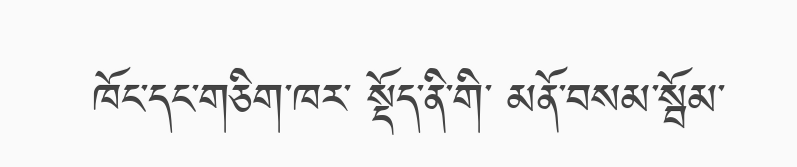ཁོང་དང་གཅིག་ཁར་ སྡོད་ནི་གི་ མནོ་བསམ་སྦོམ་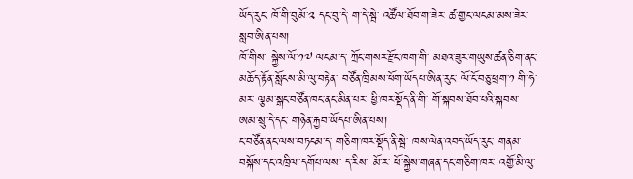ཡོད་རུང་ ཁོ་གི་བུམོ་༢ དང་བུ་དེ་ ག་དེ་སྦེ་ འཚོལ་ཐོབ་ག་ཟེར་ ཚ་གྱང་ལངམ་མས་ཟེར་ སླབ་ཨིན་པས།
ཁོ་གིས་ སྐྱེས་ལོ་༡༧ ལངམ་ད་ ཀྲོང་གསར་རྫོང་ཁག་གི་ མཐའ་ཟུར་གཡུས་ཚན་ཅིག་ནང་ མཆོད་རྟོན་སློངས་མི་ལུ་བརྟེན་ བཙོན་ཁྲིམས་ཕོག་ཡོདཔ་ཨིན་རུང་ ལོ་ངོ་བཅུ་ཕྲག་༡ གི་ཧེ་མར་ ལྕམ་སྒང་བཙོན་ཁང་ནང་མིན་པར་ ཕྱི་ཁར་སྡོད་ནི་གི་ གོ་སྐབས་ཐོབ་པའི་སྐབས་ ཨམ་སྲུ་དེ་དང་ གཉེན་རྐྱབ་ཡོདཔ་ཨིན་པས།
ང་བཙོན་ནང་ལས་བཏངམ་ད་ གཅིག་ཁར་སྡོད་ནི་སྦེ་ ཁས་ལེན་འབད་ཡོད་རུང་ གནམ་བསྐོས་དང་འཁྲིལ་དགོཔ་ལས་ ད་རིས་ མོ་ར་ ཕོ་སྐྱེས་གཞན་དང་གཅིག་ཁར་ འགྱོ་མི་ལུ་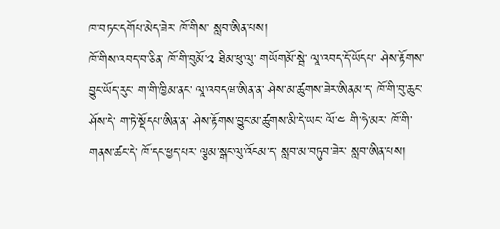ཁ་བཏང་དགོཔ་མེད་ཟེར་ ཁོ་གིས་ སླབ་ཨིན་པས།
ཁོ་གིས་འབད་བ་ཅིན་ ཁོ་གི་བུམོ་༢ ཐིམ་ཕུ་ལུ་ གཡོགམོ་སྦེ་ ལཱ་འབད་དོ་ཡོདཔ་ ཤེས་རྟོགས་བྱུང་ཡོད་རུང་ ག་གི་ཁྱིམ་ནང་ ལཱ་འབདཝ་ཨིན་ན་ ཤེས་མ་ཚུགས་ཟེར་ཨིནམ་ད་ ཁོ་གི་བུ་ཆུང་ཤོས་དེ་ ག་ཏེ་སྡོདཔ་ཨིན་ན་ ཤེས་རྟོགས་བྱུང་མ་ཚུགས་མི་དེ་ཡང་ ལོ་༤ གི་ཧེ་མར་ ཁོ་གི་གནས་ཚང་དེ་ ཁོ་དང་ཕྱད་པར་ ལྕམ་སྒང་ལུ་འོངམ་ད་ སླབ་མ་བཏུབ་ཟེར་ སླབ་ཨིན་པས།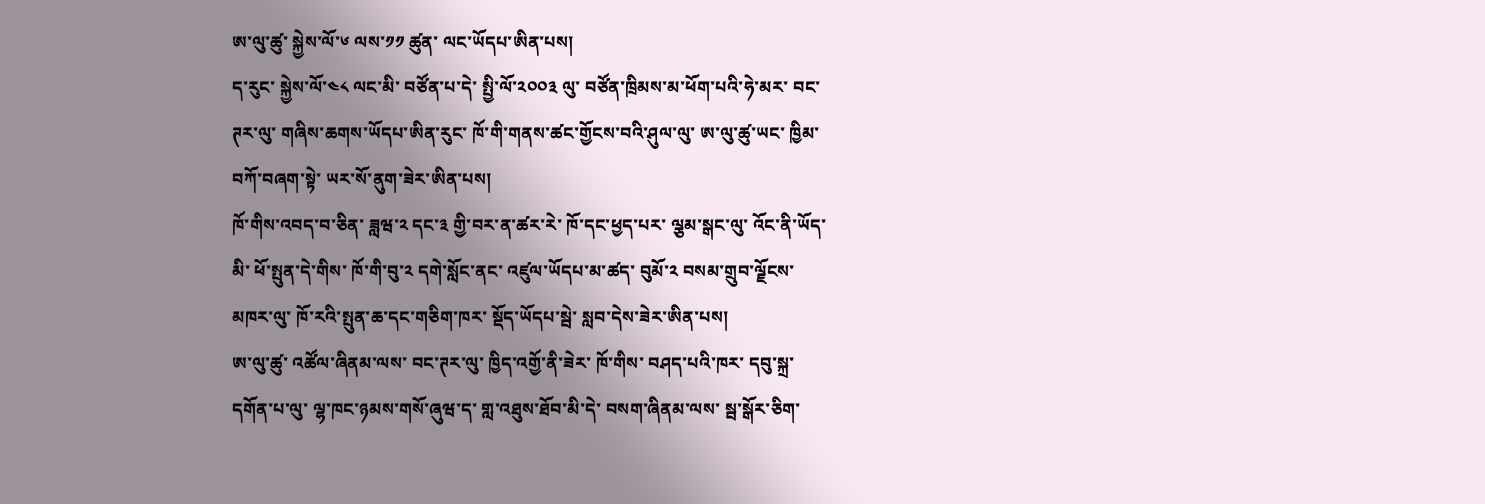ཨ་ལུ་ཚུ་ སྐྱེས་ལོ་༦ ལས་༡༡ ཚུན་ ལང་ཡོདཔ་ཨིན་པས།
ད་རུང་ སྐྱེས་ལོ་༤༨ ལང་མི་ བཙོན་པ་དེ་ སྤྱི་ལོ་༢༠༠༣ ལུ་ བཙོན་ཁྲིམས་མ་ཕོག་པའི་ཧེ་མར་ བང་ཊར་ལུ་ གཞིས་ཆགས་ཡོདཔ་ཨིན་རུང་ ཁོ་གི་གནས་ཚང་གྱོངས་བའི་ཤུལ་ལུ་ ཨ་ལུ་ཚུ་ཡང་ ཁྱིམ་བཀོ་བཞག་སྟེ་ ཡར་སོ་ནུག་ཟེར་ཨིན་པས།
ཁོ་གིས་འབད་བ་ཅིན་ ཟླཝ་༢ དང་༣ གྱི་བར་ན་ཚར་རེ་ ཁོ་དང་ཕྱད་པར་ ལྕམ་སྒང་ལུ་ འོང་ནི་ཡོད་མི་ ཕོ་སྤུན་དེ་གིས་ ཁོ་གི་བུ་༢ དགེ་སློང་ནང་ འཛུལ་ཡོདཔ་མ་ཚད་ བུམོ་༢ བསམ་གྲུབ་ལྗོངས་མཁར་ལུ་ ཁོ་རའི་སྤུན་ཆ་དང་གཅིག་ཁར་ སྡོད་ཡོདཔ་སྦེ་ སླབ་དེས་ཟེར་ཨིན་པས།
ཨ་ལུ་ཚུ་ འཚོལ་ཞིནམ་ལས་ བང་ཊར་ལུ་ ཁྱིད་འགྱོ་ནི་ཟེར་ ཁོ་གིས་ བཤད་པའི་ཁར་ དབུ་སྐྲ་དགོན་པ་ལུ་ ལྷ་ཁང་ཉམས་གསོ་ཞུཝ་ད་ གླ་འཐུས་ཐོབ་མི་དེ་ བསག་ཞིནམ་ལས་ སྦ་སྒོར་ཅིག་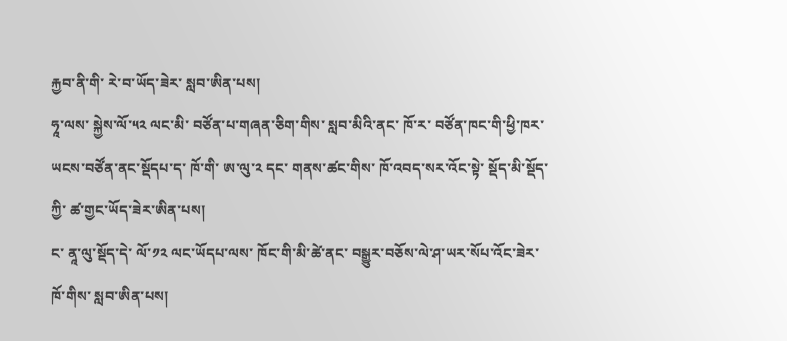རྐྱབ་ནི་གི་ རེ་བ་ཡོད་ཟེར་ སླབ་ཨིན་པས།
ཧཱ་ལས་ སྐྱེས་ལོ་༥༢ ལང་མི་ བཙོན་པ་གཞན་ཅིག་གིས་ སླབ་མིའི་ནང་ ཁོ་ར་ བཙོན་ཁང་གི་ཕྱི་ཁར་ ཡངས་བཙོན་ནང་སྡོདཔ་ད་ ཁོ་གི་ ཨ་ལུ་༢ དང་ གནས་ཚང་གིས་ ཁོ་འབད་སར་འོང་སྟེ་ སྡོད་མི་སྡོད་ཀྱི་ ཚ་གྱང་ཡོད་ཟེར་ཨིན་པས།
ང་ ནཱ་ལུ་སྡོད་དེ་ ལོ་༡༢ ལང་ཡོདཔ་ལས་ ཁོང་གི་མི་ཚེ་ནང་ བསྒྱུར་བཅོས་ལེ་ཤ་ཡར་སོཔ་འོང་ཟེར་ ཁོ་གིས་ སླབ་ཨིན་པས།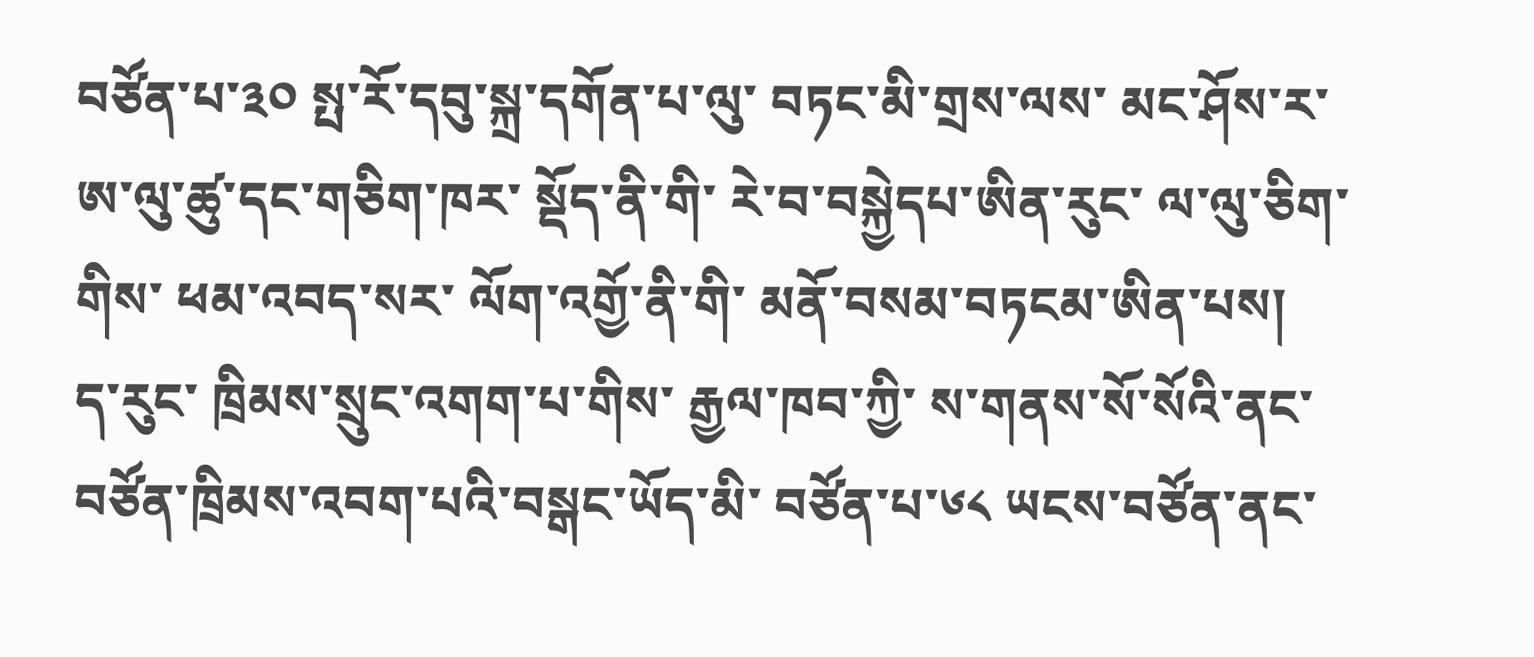བཙོན་པ་༣༠ སྤ་རོ་དབུ་སྐྲ་དགོན་པ་ལུ་ བཏང་མི་གྲས་ལས་ མང་ཤོས་ར་ ཨ་ལུ་ཚུ་དང་གཅིག་ཁར་ སྡོད་ནི་གི་ རེ་བ་བསྐྱེདཔ་ཨིན་རུང་ ལ་ལུ་ཅིག་གིས་ ཕམ་འབད་སར་ ལོག་འགྱོ་ནི་གི་ མནོ་བསམ་བཏངམ་ཨིན་པས།
ད་རུང་ ཁྲིམས་སྲུང་འགག་པ་གིས་ རྒྱལ་ཁབ་ཀྱི་ ས་གནས་སོ་སོའི་ནང་ བཙོན་ཁྲིམས་འབག་པའི་བསྒང་ཡོད་མི་ བཙོན་པ་༦༨ ཡངས་བཙོན་ནང་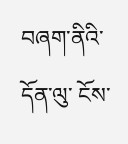བཞག་ནིའི་དོན་ལུ་ ངོས་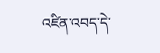འཛིན་འབད་དེ་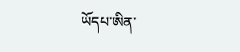ཡོདཔ་ཨིན་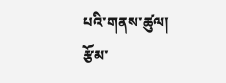པའི་གནས་ཚུལ།
རྩོམ་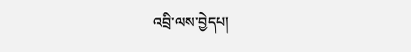འབྲི་ལས་བྱེདཔ།